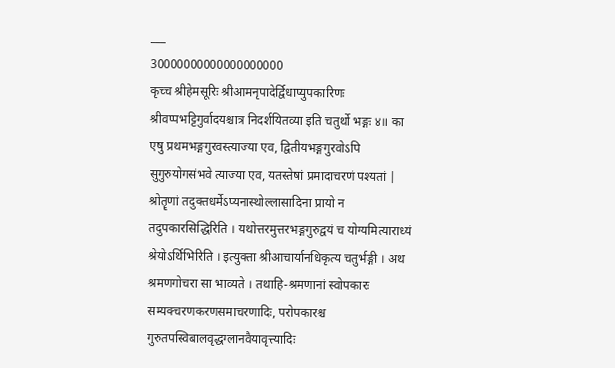___
30000000000000000000
कृच्च श्रीहेमसूरिः श्रीआमनृपादेर्द्विधाप्युपकारिणः श्रीवप्पभट्टिगुर्वादयश्चात्र निदर्शयितव्या इति चतुर्थो भङ्गः ४॥ का एषु प्रथमभङ्गगुरवस्त्याज्या एव, द्वितीयभङ्गगुरवोऽपि सुगुरुयोगसंभवे त्याज्या एव, यतस्तेषां प्रमादाचरणं पश्यतां |
श्रोतॄणां तदुक्तधर्मेऽप्यनास्थोल्लासादिना प्रायो न तदुपकारसिद्धिरिति । यथोत्तरमुत्तरभङ्गगुरुद्वयं च योग्यमित्याराध्यं श्रेयोऽर्थिभिरिति । इत्युक्ता श्रीआचार्यानधिकृत्य चतुर्भङ्गी । अथ श्रमणगोचरा सा भाव्यते । तथाहि-श्रमणानां स्वोपकारः सम्यक्चरणकरणसमाचरणादिः, परोपकारश्च गुरुतपस्विबालवृद्धग्लानवैयावृत्त्यादिः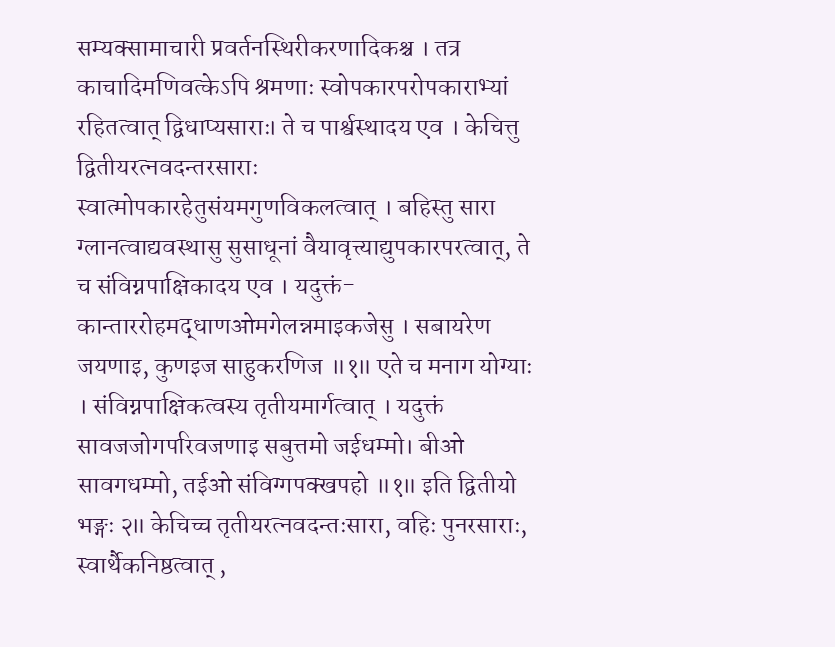सम्यक्सामाचारी प्रवर्तनस्थिरीकरणादिकश्च । तत्र काचादिमणिवत्केऽपि श्रमणाः स्वोपकारपरोपकाराभ्यां रहितत्वात् द्विधाप्यसाराः। ते च पार्श्वस्थादय एव । केचित्तु द्वितीयरत्नवदन्तरसाराः स्वात्मोपकारहेतुसंयमगुणविकलत्वात् । बहिस्तु सारा ग्लानत्वाद्यवस्थासु सुसाधूनां वैयावृत्त्याद्युपकारपरत्वात्, ते च संविग्नपाक्षिकादय एव । यदुक्तं-कान्ताररोहमद्धाणओमगेलन्नमाइकजेसु । सबायरेण जयणाइ, कुणइज साहुकरणिज ॥१॥ एते च मनाग योग्याः । संविग्नपाक्षिकत्वस्य तृतीयमार्गत्वात् । यदुक्तं सावजजोगपरिवजणाइ सबुत्तमो जईधम्मो। बीओ सावगधम्मो, तईओ संविग्गपक्खपहो ॥१॥ इति द्वितीयो भङ्गः २॥ केचिच्च तृतीयरत्नवदन्तःसारा, वहिः पुनरसाराः, स्वार्थैकनिष्ठत्वात् ,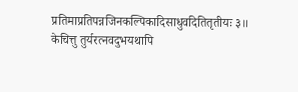प्रतिमाप्रतिपन्नजिनकल्पिकादिसाधुवदितितृतीयः ३॥ केचित्तु तुर्यरत्नवदुभयथापि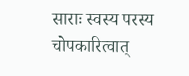साराः स्वस्य परस्य चोपकारित्वात्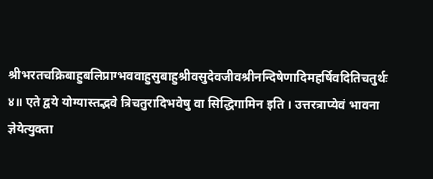श्रीभरतचक्रिबाहुबलिप्राग्भववाहुसुबाहुश्रीवसुदेवजीवश्रीनन्दिषेणादिमहर्षिवदितिचतुर्थः ४॥ एते द्वये योग्यास्तद्भवे त्रिचतुरादिभवेषु वा सिद्धिगामिन इति । उत्तरत्राप्येवं भावना ज्ञेयेत्युक्ता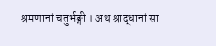श्रमणानां चतुर्भङ्गी । अथ श्राद्धानां सा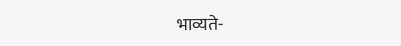भाव्यते-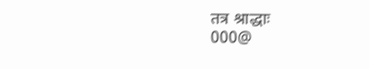तत्र श्राद्धाः
000@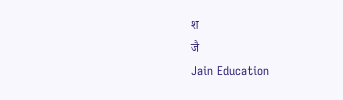श
जै
Jain Education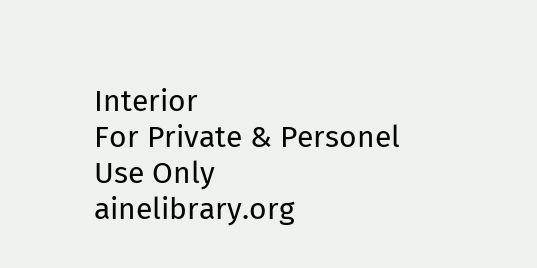Interior
For Private & Personel Use Only
ainelibrary.org